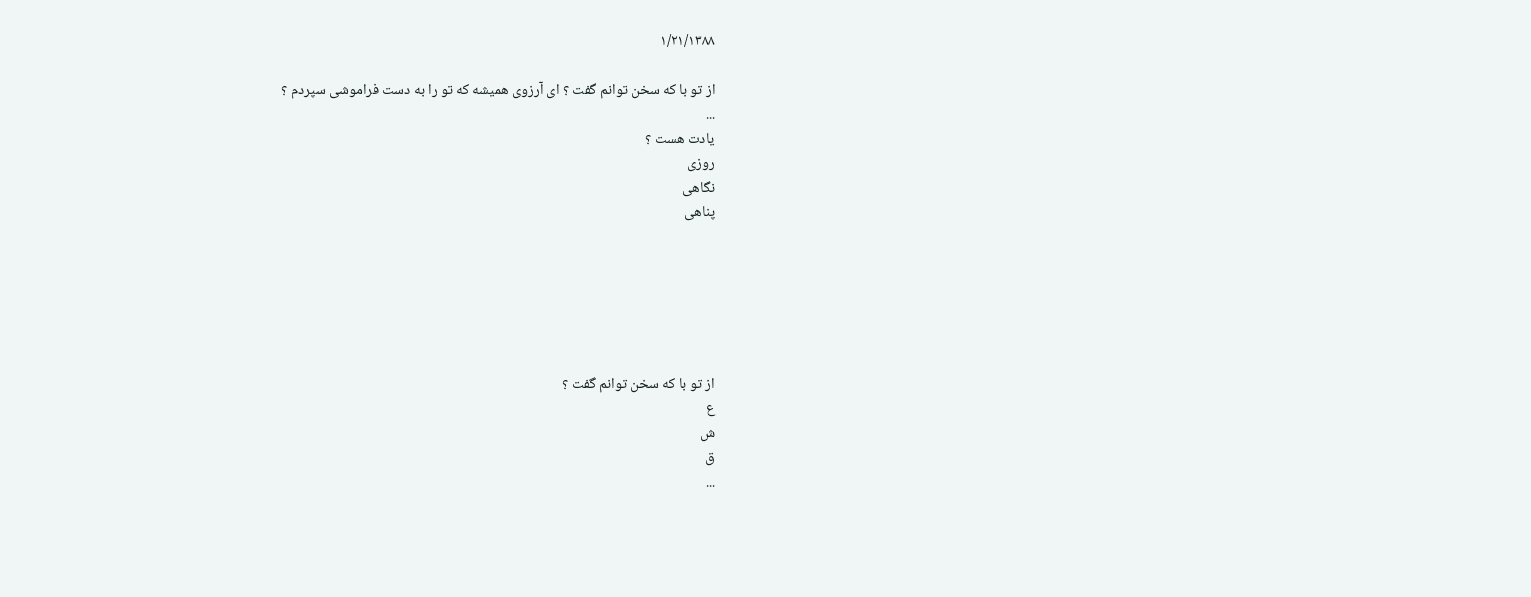۱/۲۱/۱۳۸۸

از تو با که سخن توانم گفت ؟ ای آرزوی همیشه که تو را به دست فراموشی سپردم ؟
...
یادت هست ؟
روزی
نگاهی
پناهی






از تو با که سخن توانم گفت ؟
ع
ش
ق
...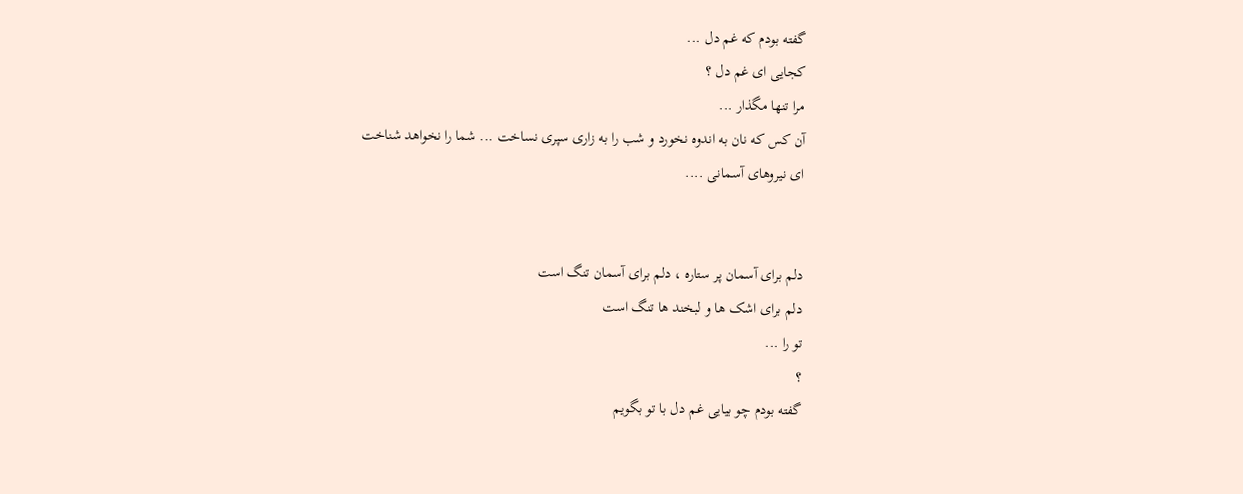گفته بودم که غم دل ...
کجایی ای غم دل ؟
مرا تنها مگذار ...
آن کس که نان به اندوه نخورد و شب را به زاری سپری نساخت ... شما را نخواهد شناخت
ای نیروهای آسمانی ....


دلم برای آسمان پر ستاره ، دلم برای آسمان تنگ است
دلم برای اشک ها و لبخند ها تنگ است
تو را ...
؟
گفته بودم چو بیایی غم دل با تو بگویم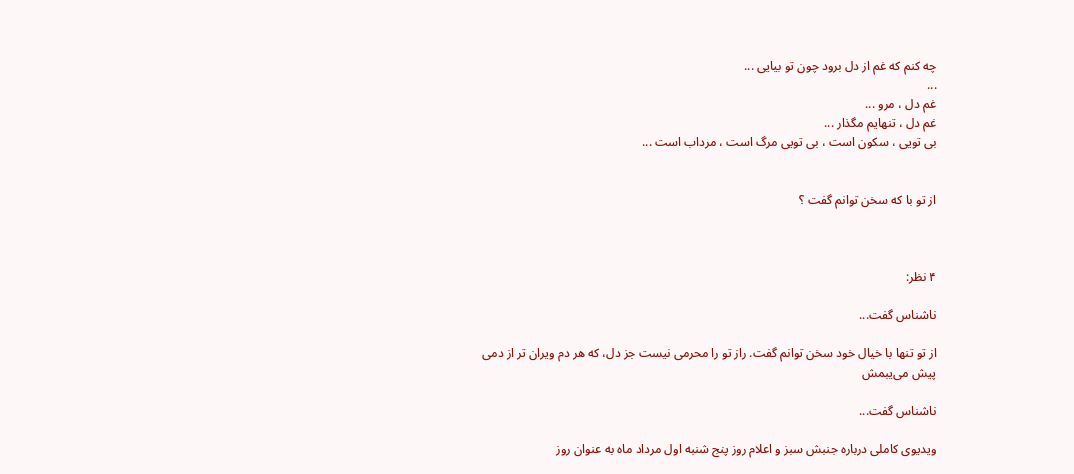چه کنم که غم از دل برود چون تو بیایی ...
...
غم دل ، مرو ...
غم دل ، تنهایم مگذار ...
بی تویی ، سکون است ، بی تویی مرگ است ، مرداب است ...


از تو با که سخن توانم گفت ؟



۴ نظر:

ناشناس گفت...

از تو تنها با خیال خود سخن توانم گفت. راز تو را محرمی نیست جز دل، که هر دم ویران تر از دمی پیش می‌‌یبمش

ناشناس گفت...

ویدیوی کاملی درباره جنبش سبز و اعلام روز پنج شنبه اول مرداد ماه به عنوان روز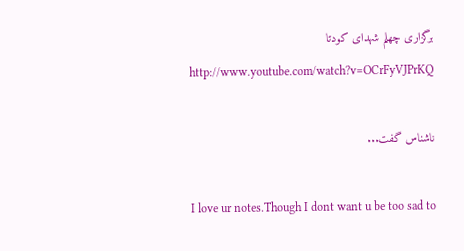برگزاری چهلم شهدای کودتا
http://www.youtube.com/watch?v=OCrFyVJPrKQ

ناشناس گفت...

I love ur notes.Though I dont want u be too sad to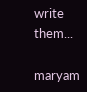write them...

maryam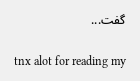گفت...

tnx alot for reading my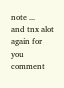note ...
and tnx alot again for you comment